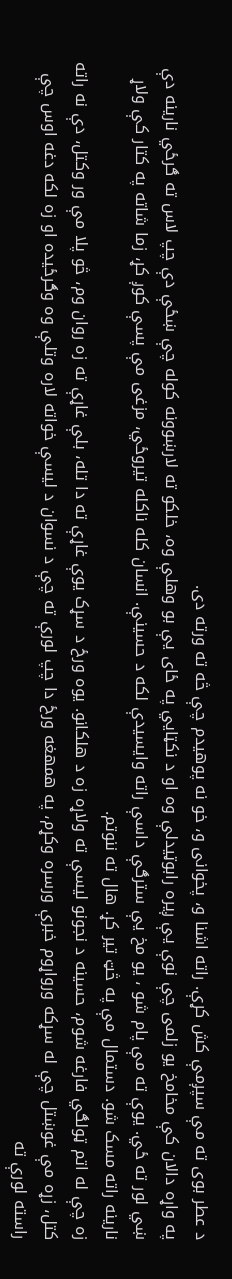د عطر بوی ته مې سپږمې کش کړې. راته اشنا و، پخوانی و، خو نه پوهیدم چې څه ته ورته دی.
په واړه دالان کې مخامخ یو زلمی چې نوې یې ږیره رابوټیدلې وه او د نکټایي په ځای یې بو وهلې وه، خلکو ته لارښوونه کوله چې ښځې دې چپ لاس ته ګرځي نارینه دې ښي لور ته ځي. یوې ته مې پام شو ، یو مخ یې سترګې داسې راته وایسیدې لکه د حسینې. انسان کله ناکله تیروځي، مزغی مې پسې کوږ کړ، زما شاته په کتار کې ولاړ نارینه راته مسک شو. دستمال مې په څټ تیر کړ. هال ته ننوتم.
زه چې له اتم ټولګي فارغه شوم، حسینه د نجونو لیسې ته ولاړه زه د هلکانو. یوه ورځ د سړک یوې غاړې ته دا تله، بلې غاړې ته زه روان وم، څو پلا مې ور وکتل، دې نه راته کتل، زړه مې غوښتل چې له سړکه ورواړوم خبرې ورسره وکړم، په همهغه ورځ دا چپ لورې ته چې د نسوان د لیسې خواته لاره وتلې وه وګرځیده او زه لکه دغه اوس چې راسته لورې ته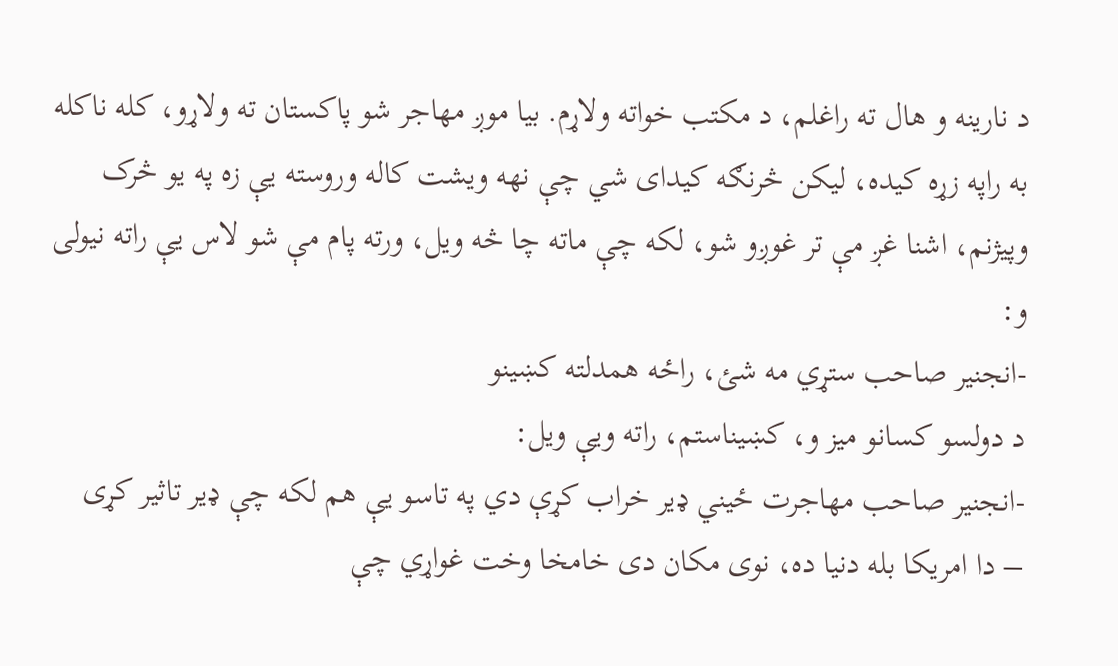د نارینه و هال ته راغلم، د مکتب خواته ولاړم. بیا موږ مهاجر شو پاکستان ته ولاړو، کله ناکله به راپه زړه کیده، لیکن څرنګه کیدای شي چې نهه ویشت کاله وروسته یې زه په یو څرک وپيژنم، اشنا غږ مې تر غوږو شو، لکه چې ماته چا څه ویل، ورته پام مې شو لاس یې راته نیولی و:
-انجنیر صاحب ستړي مه شئ، راځه همدلته کښینو
د دولسو کسانو میز و، کښیناستم، راته ویې ویل:
-انجنیر صاحب مهاجرت ځیني ډیر خراب کړې دي په تاسو یې هم لکه چې ډیر تاثیر کړی
– دا امریکا بله دنیا ده، نوی مکان دی خامخا وخت غواړي چې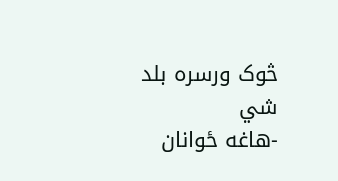څوک ورسره بلد شي
-هاغه ځوانان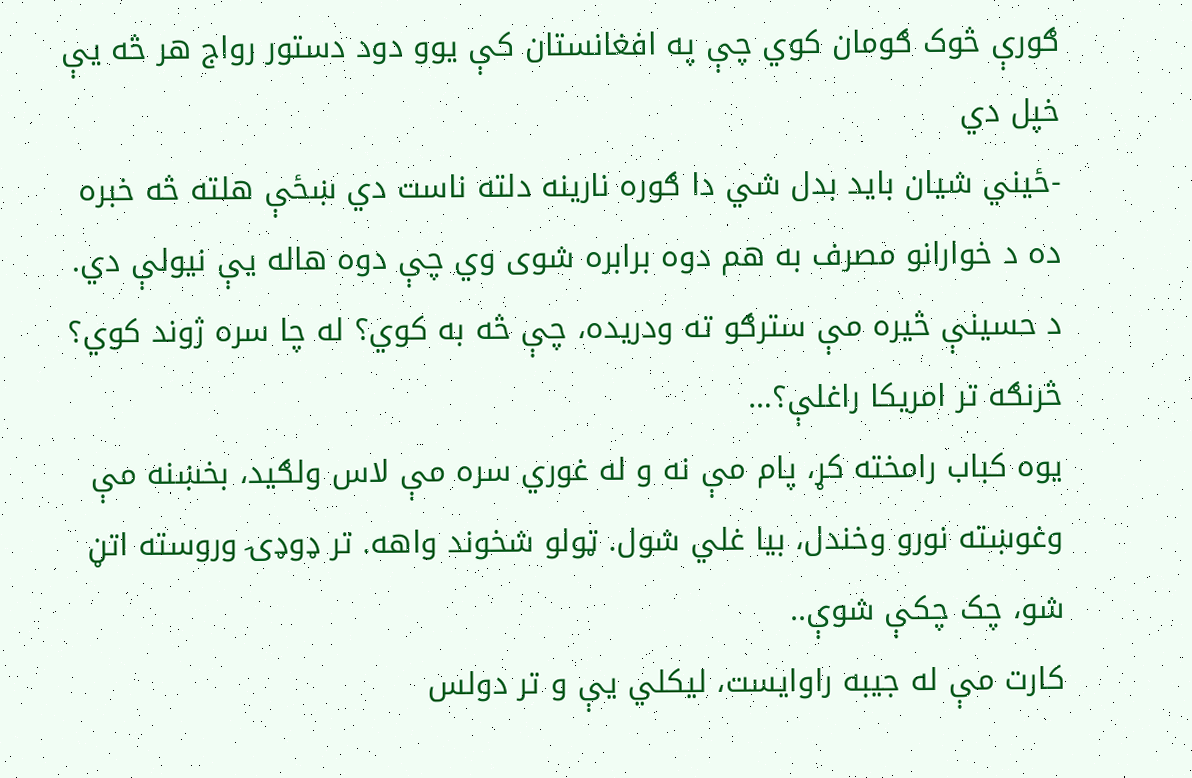ګورې څوک ګومان کوي چې په افغانستان کې یوو دود دستور رواج هر څه یې خپل دي
-ځیني شیان باید بدل شي دا ګوره نارینه دلته ناست دي ښځې هلته څه خبره ده د خوارانو مصرف به هم دوه برابره شوی وي چې دوه هاله یې نیولې دي.
د حسینې څیره مې سترګو ته ودریده، چې څه به کوي؟ له چا سره ژوند کوي؟ څرنګه تر امریکا راغلې؟…
یوه کباب رامخته کړ، پام مې نه و له غوري سره مې لاس ولګید، بخښنه مې وغوښته نورو وخندل، بیا غلي شول. ټولو شخوند واهه. تر ډوډۍ وروسته اتڼ شو، چک چکې شوې..
کارت مې له جیبه راوایست، لیکلي یې و تر دولس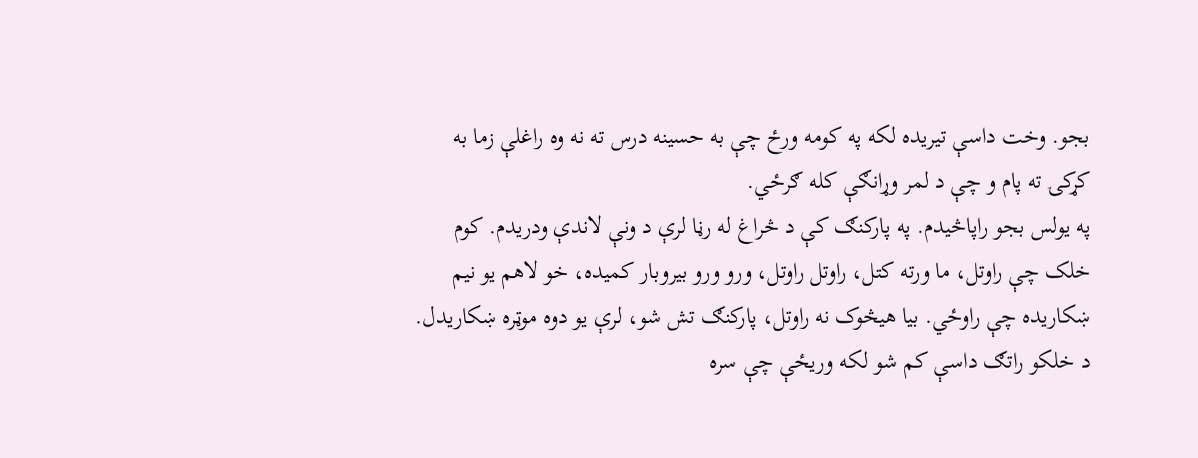بجو. وخت داسې تیریده لکه په کومه ورځ چې به حسینه درس ته نه وه راغلې زما به کړکۍ ته پام و چې د لمر وړانګې کله ګرځي.
په یولس بجو راپاڅیدم. په پارکنګ کې د څراغ له رڼا لرې د ونې لاندې ودریدم. کوم خلک چې راوتل، ما ورته کتل، راوتل راوتل، ورو ورو بیروبار کمیده، خو لاهم یو نیم ښکاریده چې راوځي. بیا هیڅوک نه راوتل، پارکنګ تش شو، لرې یو دوه موټره ښکاریدل. د خلکو راتګ داسې کم شو لکه وریځې چې سره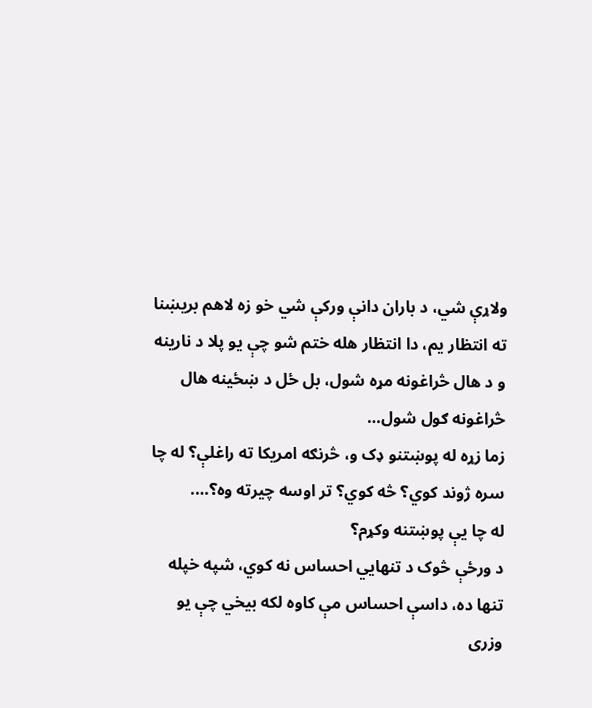ولاړې شي، د باران دانې ورکې شي خو زه لاهم بریښنا ته انتظار یم، دا انتظار هله ختم شو چې یو پلا د نارینه و د هال څراغونه مړه شول، بل ځل د ښځینه هال څراغونه ګول شول…
زما زړه له پوښتنو ډک و، څرنګه امریکا ته راغلې؟ له چا سره ژوند کوي؟ څه کوي؟ تر اوسه چیرته وه؟….
له چا یې پوښتنه وکړم؟
د ورځې څوک د تنهایي احساس نه کوي، شپه خپله تنها ده، داسې احساس مې کاوه لکه بیخي چې یو وزری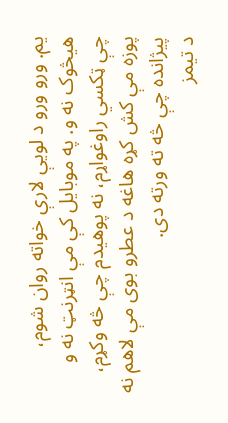یم. ورو ورو د لویې لارې خواته روان شوم، هیڅوک نه و. په موبایل کې مې انټرنټ نه و چې ټکسي راوغواړم، نه پوهیدم چې څه وکړم، پوزه مې کش کړه هاغه د عطرو بوی مې لاهم نه پیژانده چې څه ته ورته دی.
د تیمز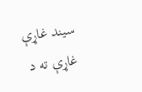سیند غاړې غاړې ته د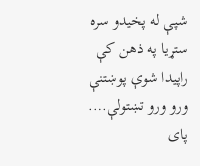شپې له پخیدو سره ستړیا په ذهن کې راپيدا شوې پوښتنې ورو ورو تښتولې….
پای